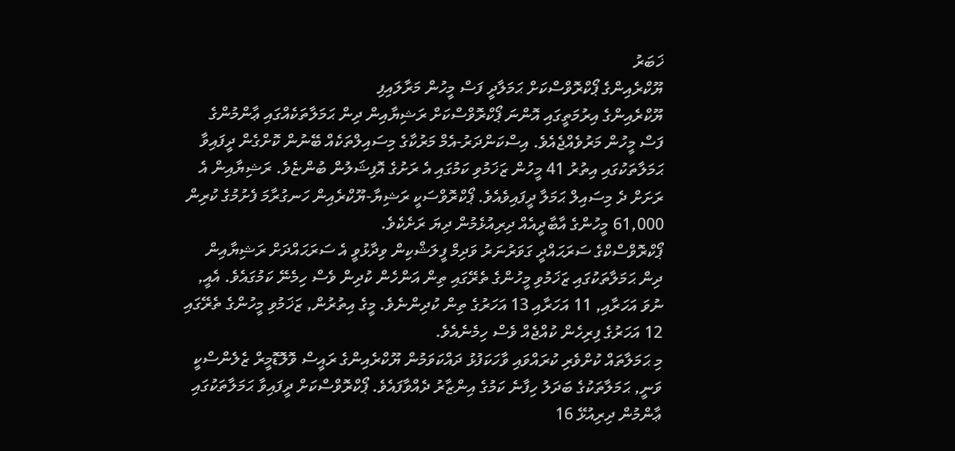ޚަބަރު
ޔޫކްރެއިންގެ ޕޯކްރޮވްސްކަށް ޙަމަލާދީ ފަސް މީހުން މަރާލައިފި
ޔޫކްރެއިންގެ އިރުމަތީގައި އޮންނަ ޕޯކްރޮވްސްކަށް ރަޝިޔާއިން ދިން ޙަމަލާތަކެއްގައި ޢާންމުންގެ ފަސް މީހުން މަރުވެއްޖެއެވެ. އިސްކަންދަރު-އެމް މަރުކާގެ މިސައިލްތަކެއް ބޭނުން ކޮށްގެން ދީފައިވާ ޙަމަލާތަކުގައި އިތުރު 41 މީހުން ޒަޚަމުވި ކަމުގައި އެ ރަށުގެ އޮފިޝަލުން ބުންޏެވެ. ރަޝިޔާއިން އެ ރަށަށް ދެ މިސައިލް ޙަމަލާ ދީފައިވެއެވެ. ޕޯކްރޮވްސަކީ ރަޝިޔާ-ޔޫކްރެއިން ހަނގުރާމަ ފެށުމުގެ ކުރިން 61,000 މީހުންގެ އާބާދީއެއް ދިރިއުޅެމުން ދިޔަ ރަށެކެވެ.
ޕޯކްރޮވްސްކްގެ ސަރަޙައްދީ ގަވަރުނަރު ވަދިމް ފީލަޝްކިން ވިދާޅުވީ އެ ސަރަޙައްދަށް ރަޝިޔާއިން ދިން ޙަމަލާތަކުގައި ޒަޚަމުވި މީހުންގެ ތެރޭގައި ތިން އަންހެން ކުދިން ވެސް ހިމެނޭ ކަމުގައެވެ. އެއީ, ނުވަ އަހަރާއި, 11 އަހަރާއި 13 އަހަރުގެ ތިން ކުދިންނެވެ. މީގެ އިތުރުން, ޒަޚަމުވި މީހުންގެ ތެރޭގައި 12 އަހަރުގެ ފިރިހެން ކުއްޖެއް ވެސް ހިމެނެއެވެ.
މި ޙަމަލާތައް ކުށްވެރި ކުރައްވައި ވާހަކަފުޅު ދައްކަވަމުން ޔޫކްރެއިންގެ ރައީސް ވޮލޮޑޮމީރް ޒެލެންސްކީ ވަނީ, ޙަމަލާތަކުގެ ބަދަލު ހިފާނެ ކަމުގެ އިންޒާރު ދެއްވާފައެވެ. ޕޯކްރޮވްސްކަށް ދީފައިވާ ޙަމަލާތަކުގައި ޢާންމުން ދިރިއުޅޭ 16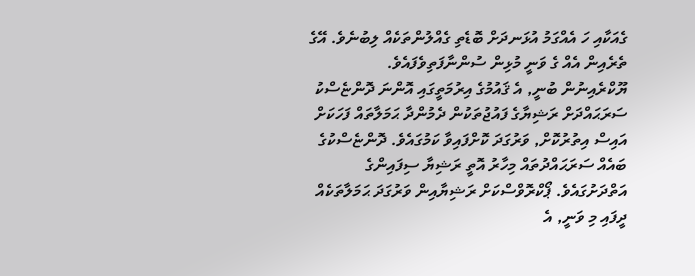ގެއަކާއި ހަ އެއްގަމު އުޅަނދަށް ބޮޑެތި ގެއްލުންތަކެއް ލިބުނެވެ. އޭގެ ތެރެއިން އެއް ގެ ވަނީ މުޅިން ސުންނާފަތިވެފައެވެ.
ޔޫކްރެއިނުން ބުނީ, އެ ޤައުމުގެ އިރުމަތީގައި އޮންނަ ދޮންޏެސްކު ސަރަޙައްދަށް ރަޝިޔާގެ ފައުޖުތަކުން ދެމުންދާ ޙަމަލާތައް ފަހަކަށް އައިސް އިތުރުކޮށް, ވަރުގަދަ ކޮށްފައިވާ ކަމުގައެވެ. ދޮންޏެސްކުގެ ބައެއް ސަރަޙައްދުތައް މިހާރު އޮތީ ރަޝިޔާ ސިފައިންގެ އަތްދަށުގައެވެ. ޕޯކްރޮވްސްކަށް ރަޝިޔާއިން ވަރުގަދަ ޙަމަލާތަކެއް ދީފައި މި ވަނީ, އެ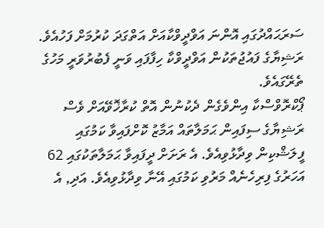ސަރަޙައްދުގައި އޮންނަ އަވްދީވްކާއަށް އަތްގަދަ ކުރުމަށް ފަހުއެވެ. ރަޝިޔާގެ ފައުޖުތަކުން އަވްދީވްކާ ހިފާފައި ވަނީ ފެބުރުވަރީ މަހުގެ ތެރޭގައެވެ.
ޕޯކްރޮވްސްކާ އިންވެގެން ދެކުނުން އޮތް ކުރާޚޮވޭއަށް ވެސް ރަޝިޔާގެ ސިފައިން ޙަމަލާތައް އަމާޒު ކޮށްފައިވާ ކަމުގައި ފީލަޝްކިން ވިދާޅުވިއެވެ. އެ ރަށަށް ދީފައިވާ ޙަމަލާތަކުގައި 62 އަހަރުގެ ފިރިހެނެއް މަރުވި ކަމުގައި އޭނާ ވިދާޅުވިއެވެ. އަދި, އެ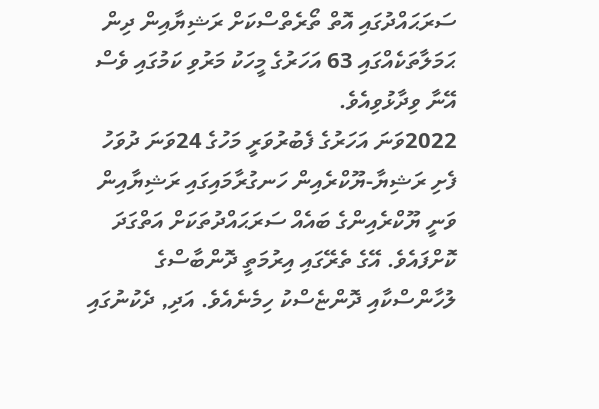ސަރަޙައްދުގައި އޮތް ތޯރެތްސްކަށް ރަޝިޔާއިން ދިން ޙަމަލާތަކެއްގައި 63 އަހަރުގެ މީހަކު މަރުވި ކަމުގައި ވެސް އޭނާ ވިދާޅުވިއެވެ.
2022ވަނަ އަހަރުގެ ފެބުރުވަރީ މަހުގެ 24ވަނަ ދުވަހު ފެށި ރަޝިޔާ-ޔޫކްރެއިން ހަނގުރާމައިގައި ރަޝިޔާއިން ވަނީ ޔޫކްރެއިންގެ ބައެއް ސަރަޙައްދުތަކަށް އަތްގަދަ ކޮށްފައެވެ. އޭގެ ތެރޭގައި އިރުމަތީ ދޮންބާސްގެ ލުހާންސްކާއި ދޮންޏެސްކު ހިމެނެއެވެ. އަދި, ދެކުނުގައި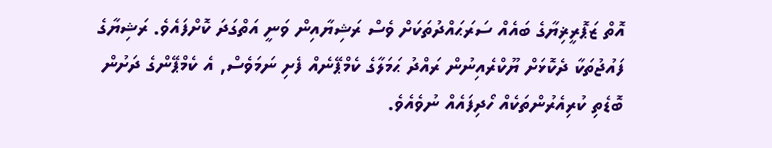އޮތް ޒަޕޮރީޜިޔާގެ ބައެއް ސަރަޙައްދުތަކަށް ވެސް ރަޝިޔާއިން ވަނީ އަތްގަދަ ކޮށްފައެވެ. ރަޝިޔާގެ ފައުޖުތަކާ ދެކޮޅަށް ޔޫކްރެއިނުން ރައްދު ޙަމަލާގެ ކެމްޕޭނެއް ފެށި ނަމަވެސް, އެ ކެމްޕޭންގެ ދަށުން ބޮޑެތި ކުރިއެރުންތަކެއް ހޯދިފައެއް ނުވެއެވެ.